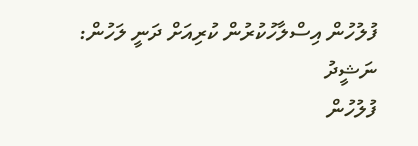ފުލުހުން އިސްލާހުކުރުން ކުރިއަށް ދަނީ ލަހުން: ނަޝީދު
ފުލުހުން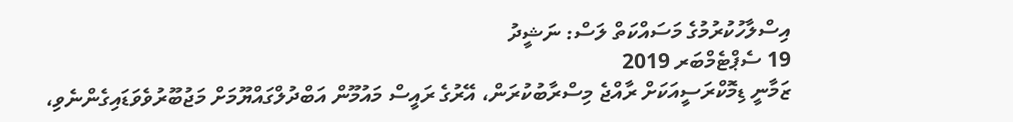އިސްލާހުކުރުމުގެ މަސައްކަތް ލަސް: ނަޝީދު
19 ސެޕްޓެމްބަރ 2019
ޒަމާނީ ޑިމޮކްރަސީއަކަށް ރާއްޖެ މިސްރާބުކުރަން، އޭރުގެ ރައީސް މައުމޫން އަބްދުލްގައްޔޫމަށް މަޖުބޫރުވެވަޑައިގެންނެވި،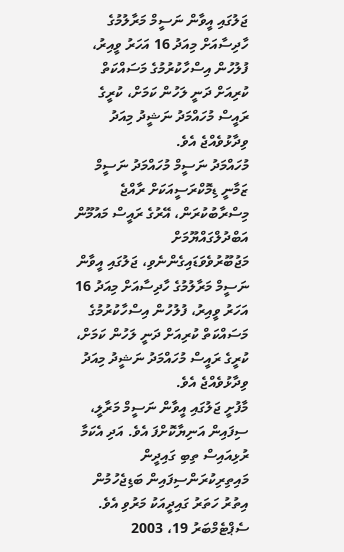ޖަލުގައި އީވާން ނަސީމް މަރާލުމުގެ ހާދިސާއަށް މިއަދު 16 އަހަރު ވީއިރު، ފުލުހުން އިސްހާކުރުމުގެ މަސައްކަތް ކުރިއަށް ދަނީ ލަހުން ކަމަށް، ކުރީގެ ރައީސް މުހައްމަދު ނަޝީދު މިއަދު ވިދާޅުވެއްޖެ އެވެ.
މުހައްމަދު ނަސީމް މުހައްމަދު ނަސީމް
ޒަމާނީ ޑިމޮކްރަސީއަކަށް ރާއްޖެ މިސްރާބުކުރަން، އޭރުގެ ރައީސް މައުމޫން އަބްދުލްގައްޔޫމަށް މަޖުބޫރުވެވަޑައިގެންނެވި، ޖަލުގައި އީވާން ނަސީމް މަރާލުމުގެ ހާދިސާއަށް މިއަދު 16 އަހަރު ވީއިރު، ފުލުހުން އިސްހާކުރުމުގެ މަސައްކަތް ކުރިއަށް ދަނީ ލަހުން ކަމަށް، ކުރީގެ ރައީސް މުހައްމަދު ނަޝީދު މިއަދު ވިދާޅުވެއްޖެ އެވެ.
މާފުށީ ޖަލުގައި އީވާން ނަސީމް މަރާލީ، ސިފައިން އަނިޔާކޮށްފަ އެވެ. އަދި އެކަމާ ރުޅިއައިސް ތިބި ގައިދީން މައިތިރިކުރަންސިފައިން ބަޑިޖެހުމުން އިތުރު ހަތަރު ގައިދީއަކު މަރުވި އެވެ.
ސެޕްޓެމްބަރު 19، 2003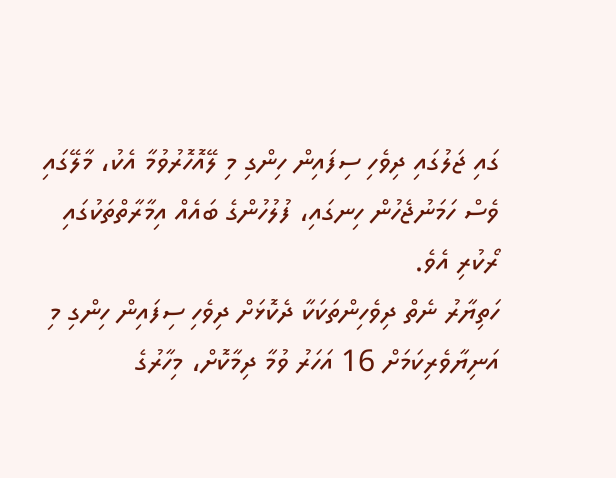ގައި ޖަލުގައި ދިވެހި ސިފައިން ހިންގި މި ލޭއޮހޮރުވުމާ އެކު، މާލޭގައި ވެސް ހަމަނުޖެހުން ހިނގައި، ފުލުހުންގެ ބައެއް އިމާރާތްތަކުގައި ރޯކުރި އެވެ.
ހަތިޔާރު ނެތް ދިވެހިންތަކަކާ ދެކޮޅަށް ދިވެހި ސިފައިން ހިންގި މި އަނިޔާވެރިކަމަށް 16 އަހަރު ވުމާ ދިމާކޮށް، މިހާރުގެ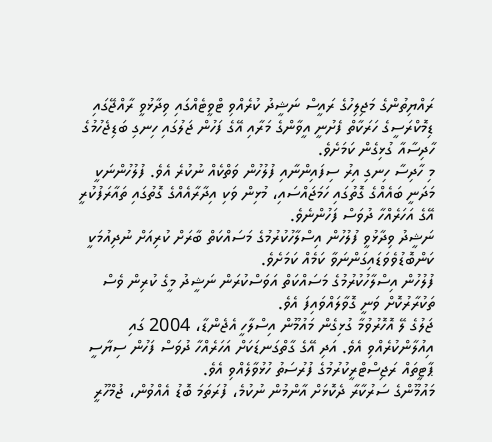ރައްޔިތުންގެ މަޖިލިހުގެ ރައީސް ނަޝީދު ކުރެއްވި ޓްވީޓެއްގައި ވިދާޅުވީ ރާއްޖޭގައި ޑިމޮކްރަސީގެ ހަރަކާތް ފެށުނީ އީވާންގެ މަރާއި އޭގެ ފަހުން ޖަލުގައި ހިނގި ބަޑިޖެހުމުގެ ހާދިސާއާ ގުޅިގެން ކަމަށެވެ.
މި ހާދިސާ ހިނގި އިރު ސިފައިންނާއި ފުލުހުން ވަތްކެއް ނުކުރެ އެވެ. ފުލުހުންނަކީ މަދަނީ ބައެއްގެ ގޮތުގައި ހަމަޖައްސައި، މުޅިން ވަކި އިދާރާއެއްގެ ގޮތުގައި ތައާރަފުކުރީ އޭގެ އަހަރެއްހާ ދުވަސް ފަހުންނެވެ.
ނަޝީދު ވިދާޅުވީ ފުލުހުން އިސްލާހުކުރުމުގެ މަސައްކަތް ބާރަށް ކުރިއަށް ނުދިއުމަކީ ކަންބޮޑުވެވަޑައިގަންނަވާ ކަމެއް ކަމަށެވެ.
ފުލުހުން އިސްލާހުކުރުމުގެ މަސައްކަތް އަވަސްކުރަން ނަޝީދު މީގެ ކުރިން ވެސް ތަކުރާރުކޮށް ވަނީ ގޮވާލައްވައިފަ އެވެ.
ޖަލުގެ ލޭ އޮހޮރުވުމާ ގުޅިގެން މައުމޫން އިސްލާހީ އެޖެންޑާ، 2004 ގައި އިއުލާންކުރެއްވި އެވެ. އަދި އޭގެ ގާތްގަނޑަކަށް އަހަރެއްހާ ދުވަސް ފަހުން ސިޔާސީ ޕާޓީތައް ރަޖިސްޓްރީކުރުމުގެ ފުރުސަތު ހުޅުވާލެއްވި އެވެ.
މައުމޫންގެ ސަރުކާރާ ދެކޮޅަށް އާންމުން ނުކުމެ، ފުރަތަމަ ބޮޑު އެއްވުން، ޖުމްހޫރީ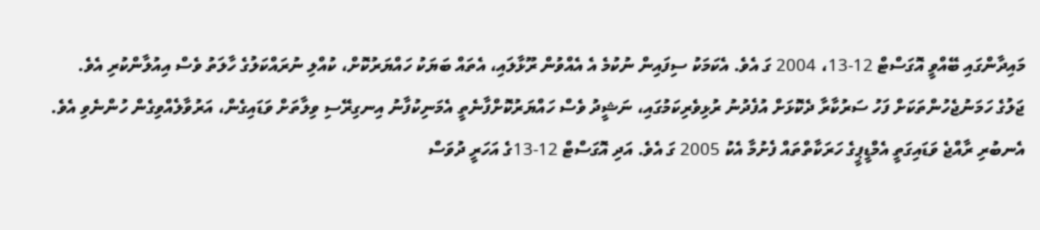މައިދާންގައި ބޭއްވީ އޮގަސްޓް 12-13، 2004 ގަ އެވެ. އެކަމަކު ސިފައިން ނުކުމެ އެ އެއްވުން ރޫޅާލައި، އެތައް ބަޔަކު ހައްޔަރުކޮށް، ކުއްލި ނުރައްކަލުގެ ހާލަތު ވެސް އިއުލާންކުރި އެވެ.
ޖަލުގެ ހަމަނުޖެހުންތަކަށް ފަހު ސަރުކާރާ ދެކޮޅަށް އުފެދުނު ރުޅިވެރިކަމުގައި، ނަޝީދު ވެސް ހައްޔަރުކޮށްފާނެތީ އެމަނިކުފާނު އިނގިރޭސި ވިލާތަށް ވަޑައިގެން، އަރުވާލެއްވިގެން ހުންނެވި އެވެ. އެނބުރި ރާއްޖެ ވަޑައިގަތީ އެމްޑީޕީގެ ހަރަކާތްތައް ފެށުމާ އެކު 2005 ގަ އެވެ. އަދި އޮގަސްޓް 12-13ގެ އަހަރީ ދުވަސް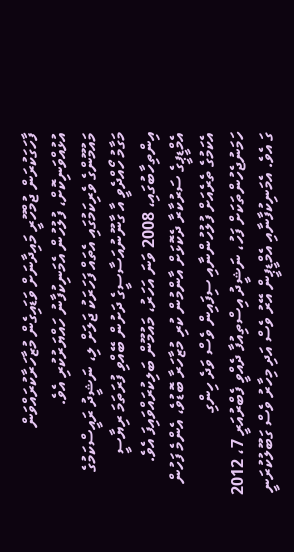ފާހަގަކުރަން ޖުމްހޫރީ މައިދާނަށް ވަޑައިގެން މުޒާހަރާކުރައްވަން އުޅުއްވަނިކޮށް، ފުލުހުން އެމަނިކުފާނު ހައްޔަރުކުރި އެވެ.
މައުމޫންގެ ވެރިކަމުގައި އެތައް ފަހަރަކު ޖަލަށް ލި، ނަޝީދު ރައީސްކަމުގެ މަގާމު ހޯއްދެވީ އާ ގާނޫނުއަސާސީގެ ދަށުން ބޭއްވި ފުރަތަމަ ރިޔާސީ އިންތިހާބުގައި، 2008 ވަނަ އަހަރު، މައުމޫން ބަލިކުރައްވައިފަ އެވެ.
އެމްޑީޕީގެ ސަރުކާރާ ދެކޮޅަށް އާންމުން ކުރި މުޒާހަރާ ބޮޑުވެ، އެންމެ ފަހުން އެކަމުގެ ތެރެއަށް ފުލުހުންނާއި ސިފައިން ވެސް ވަދެ ހިންގި ހަމަނުޖެހުންތަކަށް ފަހު، ނަޝީދު އިސްތިއުފާ ދެއްވީ ފެބްރުއަރީ 7، 2012 ގަ އެވެ. އެމަނިކުފާނާއި އެމްޑީޕީން އޭރު ވެސް އަދި މިހާރު ވެސް ގަބޫލުކުރަނީ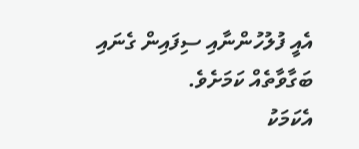އެއީ ފުލުހުންނާއި ސިފައިން ގެނައި ބަގާވާތެއް ކަމަށެވެ.
އެކަމަކު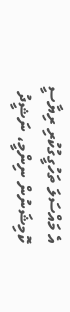އެ މައްސަލަ ތަހުގީގުކުރި ރިޔާސީ ކޮމިޝަނުން ނިންމީ، ނަޝީދު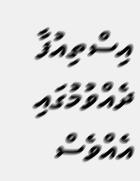އިސްތިއުފާ ދެއްވުމުގައި އެއްވެސް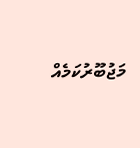މަޖުބޫރުކަމެއް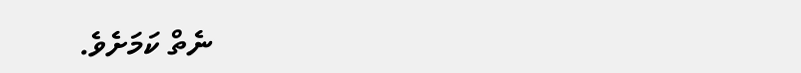ނެތް ކަމަށެވެ.